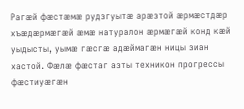Рагæй фæстæмæ рудзгуытæ арæзтой æрмæстдæр хъæдæрмæгæй æмæ натуралон æрмæгæй конд кæй уыдысты, уымæ гæсгæ адæймагæн ницы зиан хастой. Фæлæ фæстаг азты техникон прогрессы фæстиуæгæн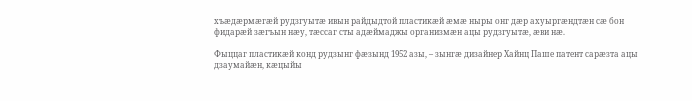хъæдæрмæгæй рудзгуытæ ивын райдыдтой пластикæй æмæ ныры онг дæр ахуыргæндтæн сæ бон фидарæй зæгъын нæу, тæссаг сты адæймаджы организмæн ацы рудзгуытæ, æви нæ.

Фыццаг пластикæй конд рудзынг фæзынд 1952 азы, – зынгæ дизайнер Хайнц Паше патент сарæзта ацы дзаумайæн, кæцыйы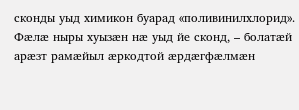сконды уыд химикон буарад «поливинилхлорид». Фæлæ ныры хуызæн нæ уыд йе сконд, – болатæй арæзт рамæйыл æркодтой æрдæгфæлмæн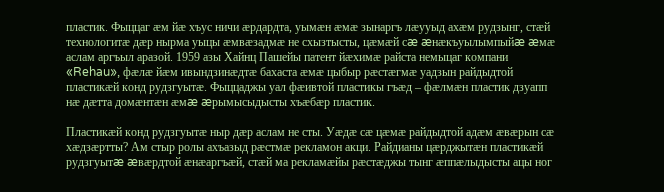пластик. Фыццаг æм йæ хъус ничи æрдардта, уымæн æмæ зынаргъ лæууыд ахæм рудзынг, стæй технологитæ дæр нырма уыцы æмвæзадмæ не схызтысты, цæмæй сæ æнæкъуылымпыйæ æмæ аслам аргъыл аразой. 1959 азы Хайнц Пашейы патент йæхимæ райста немыцаг компани «Rehau», фæлæ йæм ивындзинæдтæ бахаста æмæ цыбыр рæстæгмæ уадзын райдыдтой пластикæй конд рудзгуытæ. Фыццаджы уал фæивтой пластикы гъæд – фæлмæн пластик дзуапп нæ дæтта домæнтæн æмæ æрымысыдысты хъæбæр пластик.

Пластикæй конд рудзгуытæ ныр дæр аслам не сты. Уæдæ сæ цæмæ райдыдтой адæм æвæрын сæ хæдзæртты? Ам стыр ролы ахъазыд рæстмæ рекламон акци. Райдианы цæрджытæн пластикæй рудзгуытæ æвæрдтой æнæаргъæй, стæй ма рекламæйы рæстæджы тынг æппæлыдысты ацы ног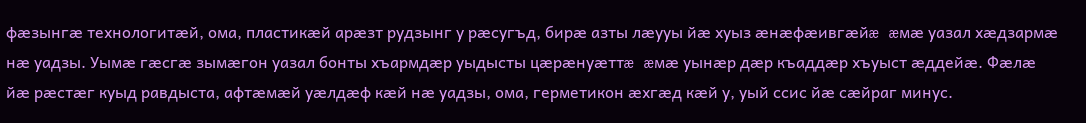фæзынгæ технологитæй, ома, пластикæй арæзт рудзынг у рæсугъд, бирæ азты лæууы йæ хуыз æнæфæивгæйæ æмæ уазал хæдзармæ нæ уадзы. Уымæ гæсгæ зымæгон уазал бонты хъармдæр уыдысты цæрæнуæттæ æмæ уынæр дæр къаддæр хъуыст æддейæ. Фæлæ йæ рæстæг куыд равдыста, афтæмæй уæлдæф кæй нæ уадзы, ома, герметикон æхгæд кæй у, уый ссис йæ сæйраг минус.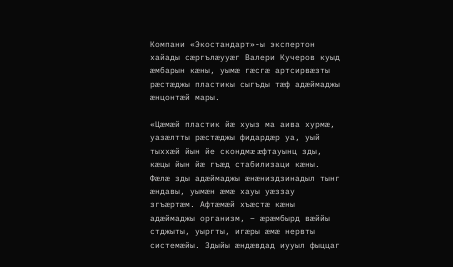Компани «Экостандарт»-ы экспертон хайады сæргълæууæг Валери Кучеров куыд æмбарын кæны, уымæ гæсгæ артсирвæзты рæстæджы пластикы сыгъды тæф адæймаджы æнцонтæй мары.

«Цæмæй пластик йæ хуыз ма аива хурмæ, уазæлтты рæстæджы фидардæр уа, уый тыххæй йын йе скондмæ æфтауынц зды, кæцы йын йæ гъæд стабилизаци кæны. Фæлæ зды адæймаджы æнæниздзинадыл тынг æндавы, уымæн æмæ хауы уæззау згъæртæм. Афтæмæй хъæстæ кæны адæймаджы организм, – æрæмбырд вæййы  стджыты, уыргты, игæры æмæ нервты системæйы. Здыйы æндæвдад иууыл фыццаг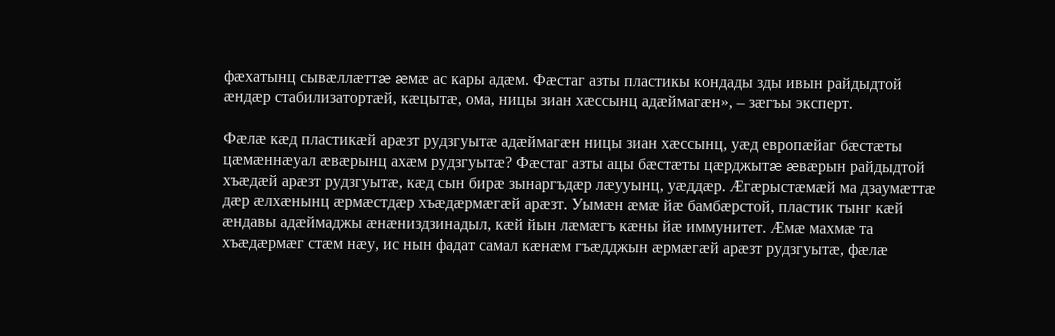фæхатынц сывæллæттæ æмæ ас кары адæм. Фæстаг азты пластикы кондады зды ивын райдыдтой æндæр стабилизатортæй, кæцытæ, ома, ницы зиан хæссынц адæймагæн», – зæгъы эксперт.

Фæлæ кæд пластикæй арæзт рудзгуытæ адæймагæн ницы зиан хæссынц, уæд европæйаг бæстæты цæмæннæуал æвæрынц ахæм рудзгуытæ? Фæстаг азты ацы бæстæты цæрджытæ æвæрын райдыдтой хъæдæй арæзт рудзгуытæ, кæд сын бирæ зынаргъдæр лæууынц, уæддæр. Ӕгæрыстæмæй ма дзаумæттæ дæр æлхæнынц æрмæстдæр хъæдæрмæгæй арæзт. Уымæн æмæ йæ бамбæрстой, пластик тынг кæй æндавы адæймаджы æнæниздзинадыл, кæй йын лæмæгъ кæны йæ иммунитет. Ӕмæ махмæ та хъæдæрмæг стæм нæу, ис нын фадат самал кæнæм гъæдджын æрмæгæй арæзт рудзгуытæ, фæлæ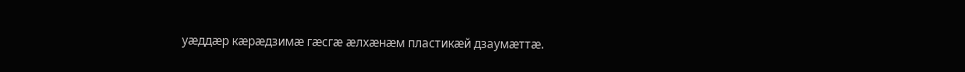уæддæр кæрæдзимæ гæсгæ æлхæнæм пластикæй дзаумæттæ.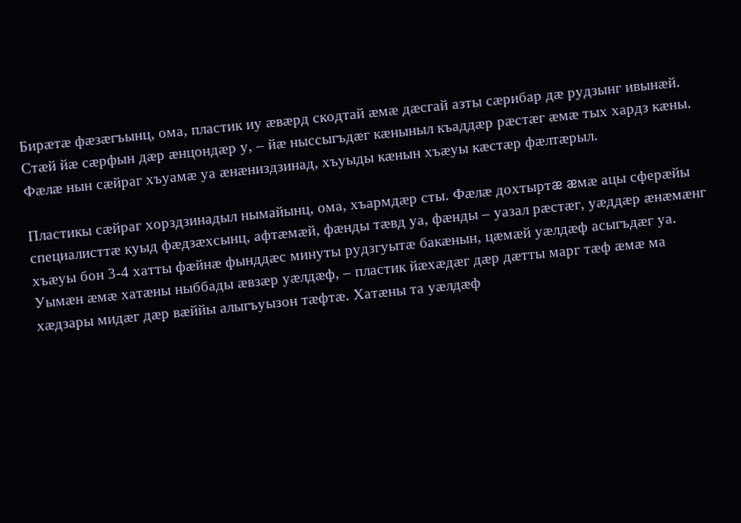Бирæтæ фæзæгъынц, ома, пластик иу æвæрд скодтай æмæ дæсгай азты сæрибар дæ рудзынг ивынæй. Стæй йæ сæрфын дæр æнцондæр у, – йæ ныссыгъдæг кæныныл къаддæр рæстæг æмæ тых хардз кæны. Фæлæ нын сæйраг хъуамæ уа æнæниздзинад, хъуыды кæнын хъæуы кæстæр фæлтæрыл.

Пластикы сæйраг хорздзинадыл нымайынц, ома, хъармдæр сты. Фæлæ дохтыртæ æмæ ацы сферæйы специалисттæ куыд фæдзæхсынц, афтæмæй, фæнды тæвд уа, фæнды – уазал рæстæг, уæддæр æнæмæнг хъæуы бон 3-4 хатты фæйнæ фынддæс минуты рудзгуытæ бакæнын, цæмæй уæлдæф асыгъдæг уа. Уымæн æмæ хатæны ныббады æвзæр уæлдæф, – пластик йæхæдæг дæр дæтты марг тæф æмæ ма хæдзары мидæг дæр вæййы алыгъуызон тæфтæ. Хатæны та уæлдæф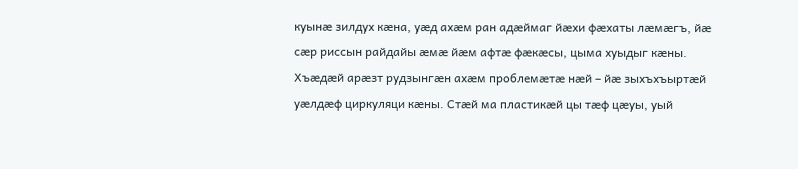куынæ зилдух кæна, уæд ахæм ран адæймаг йæхи фæхаты лæмæгъ, йæ сæр риссын райдайы æмæ йæм афтæ фæкæсы, цыма хуыдыг кæны. Хъæдæй арæзт рудзынгæн ахæм проблемæтæ нæй – йæ зыхъхъыртæй уæлдæф циркуляци кæны. Стæй ма пластикæй цы тæф цæуы, уый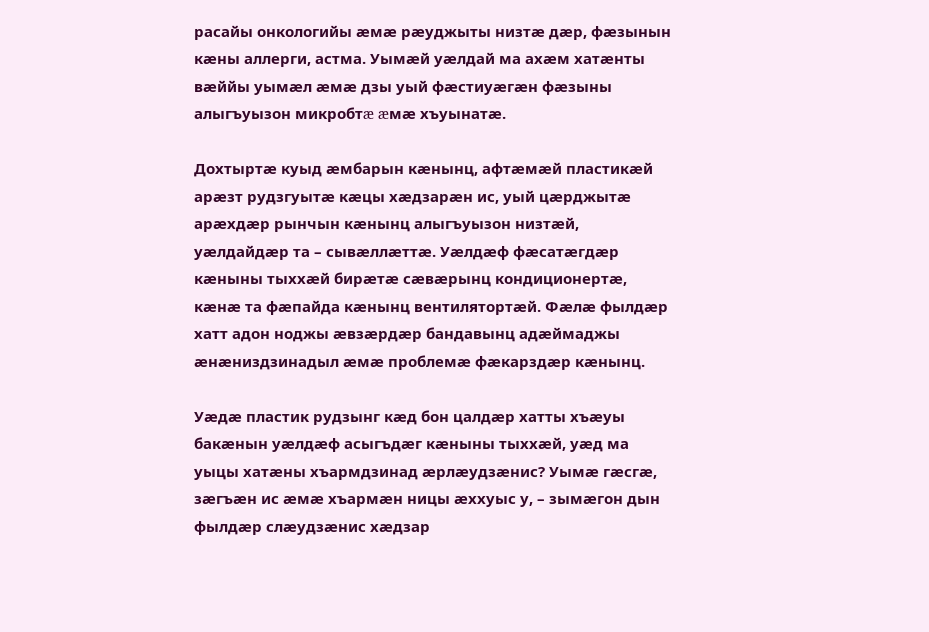расайы онкологийы æмæ рæуджыты низтæ дæр, фæзынын кæны аллерги, астма. Уымæй уæлдай ма ахæм хатæнты вæййы уымæл æмæ дзы уый фæстиуæгæн фæзыны алыгъуызон микробтæ æмæ хъуынатæ.

Дохтыртæ куыд æмбарын кæнынц, афтæмæй пластикæй арæзт рудзгуытæ кæцы хæдзарæн ис, уый цæрджытæ арæхдæр рынчын кæнынц алыгъуызон низтæй, уæлдайдæр та – сывæллæттæ. Уæлдæф фæсатæгдæр кæныны тыххæй бирæтæ сæвæрынц кондиционертæ, кæнæ та фæпайда кæнынц вентилятортæй. Фæлæ фылдæр хатт адон ноджы æвзæрдæр бандавынц адæймаджы æнæниздзинадыл æмæ проблемæ фæкарздæр кæнынц.

Уæдæ пластик рудзынг кæд бон цалдæр хатты хъæуы бакæнын уæлдæф асыгъдæг кæныны тыххæй, уæд ма уыцы хатæны хъармдзинад æрлæудзæнис? Уымæ гæсгæ, зæгъæн ис æмæ хъармæн ницы æххуыс у, – зымæгон дын фылдæр слæудзæнис хæдзар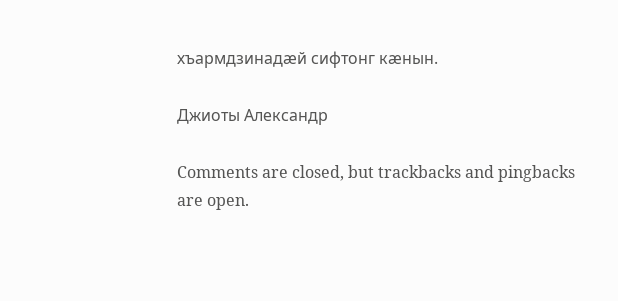хъармдзинадæй сифтонг кæнын.

Джиоты Александр

Comments are closed, but trackbacks and pingbacks are open.